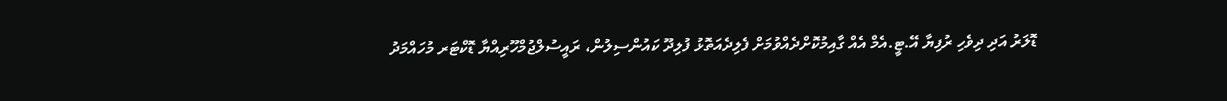ޑޮލަރު އަދި ދިވެހި ރުފިޔާ އޭ.ޓީ.އެމް އެއް ގާއިމުކޮށްދެއްވުމަށް ފެލިދެއަތޮޅު ފުލިދޫ ކައުންސިލުން، ރައީސުލްޖުމްހޫރިއްޔާ ޑޮކްޓަރ މުހައްމަދު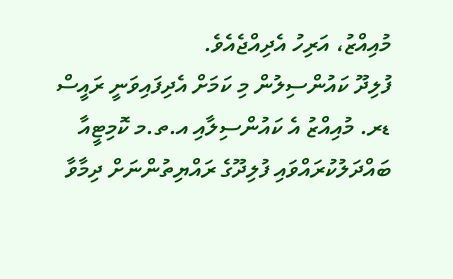މުއިއްޒު، އަރިހު އެދިއްޖެއެވެ.
ފުލިދޫ ކައުންސިލުން މި ކަމަށް އެދިފައިވަނީ ރައީސް ޑރ. މުއިއްޒު އެ ކައުންސިލާއި އ.ތ.މ ކޮމިޓީއާ ބައްދަލުކުރައްވައި ފުލިދޫގެ ރައްޔިތުންނަށް ދިމާވާ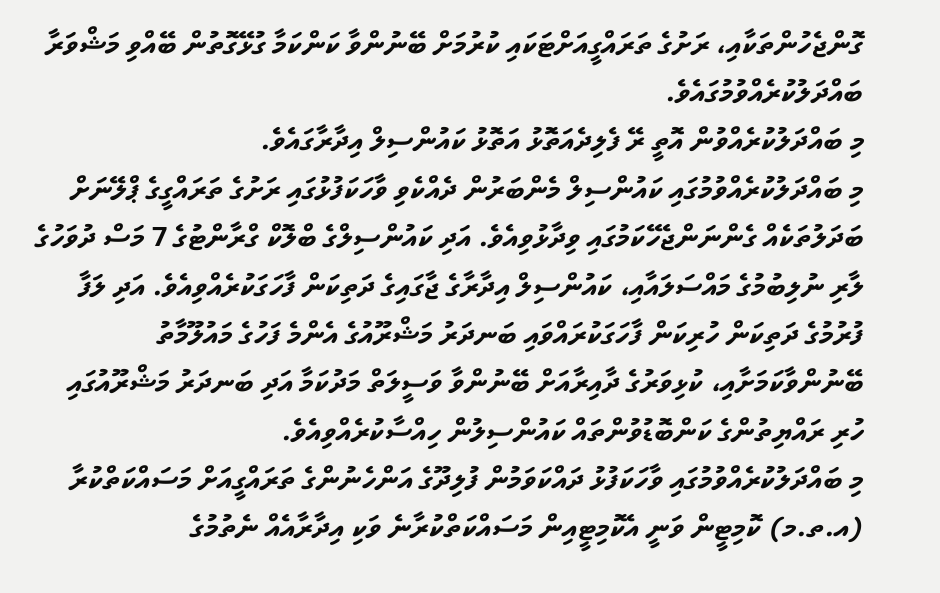ގޮންޖެހުންތަކާއި، ރަށުގެ ތަރައްގީއަށްޓަކައި ކުރުމަށް ބޭނުންވާ ކަންކަމާ ގުޅޭގޮތުން ބޭއްވި މަޝްވަރާ ބައްދަލުކުރެއްވުމުގައެވެ.
މި ބައްދަލުކުރެއްވުން އޮތީ ރޭ ފެލިދެއަތޮޅު އަތޮޅު ކައުންސިލް އިދާރާގައެވެ.
މި ބައްދަލުކުރެއްވުމުގައި ކައުންސިލް މެންބަރުން ދެއްކެވި ވާހަކަފުޅުގައި ރަށުގެ ތަރައްގީގެ ޕްލޭނަށް ބަދަލުތަކެއް ގެންނަންޖެހޭކަމުގައި ވިދާޅުވިއެވެ. އަދި ކައުންސިލްގެ ބްލޮކް ގްރާންޓުގެ 7 މަސް ދުވަހުގެ ލާރި ނުލިބުމުގެ މައްސަލައާއި، ކައުންސިލް އިދާރާގެ ޖާގައިގެ ދަތިކަން ފާހަގަކުރެއްވިއެވެ. އަދި ލަފާ ފުރުމުގެ ދަތިކަން ހުރިކަން ފާހަގަކުރައްވައި ބަނދަރު މަޝްރޫއުގެ އެންމެ ފަހުގެ މައުލޫމާތު ބޭނުންވާކަމަށާއި، ކުޅިވަރުގެ ދާއިރާއަށް ބޭނުންވާ ވަސީލަތް މަދުކަމާ އަދި ބަނދަރު މަޝްރޫއުގައި ހުރި ރައްޔިތުންގެ ކަންބޮޑުވުންތައް ކައުންސިލުން ހިއްސާކުރެއްވިއެވެ.
މި ބައްދަލުކުރެއްވުމުގައި ވާހަކަފުޅު ދައްކަވަމުން ފުލިދޫގެ އަންހެނުންގެ ތަރައްގީއަށް މަސައްކަތްކުރާ (އ.ތ.މ) ކޮމިޓީން ވަނީ އެކޮމިޓީއިން މަސައްކަތްކުރާނެ ވަކި އިދާރާއެއް ނެތުމުގެ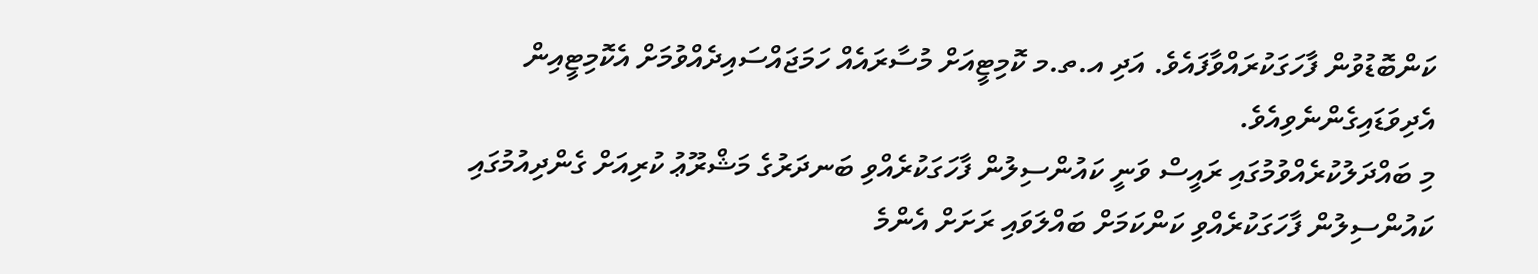ކަންބޮޑުވުން ފާހަގަކުރައްވާފައެވެ. އަދި އ.ތ.މ ކޮމިޓީއަށް މުސާރައެއް ހަމަޖައްސައިދެއްވުމަށް އެކޮމިޓީއިން އެދިވަޑައިގެންނެވިއެވެ.
މި ބައްދަލުކުރެއްވުމުގައި ރައީސް ވަނީ ކައުންސިލުން ފާހަގަކުރެއްވި ބަނދަރުގެ މަޝްރޫޢު ކުރިއަށް ގެންދިއުމުގައި ކައުންސިލުން ފާހަގަކުރެއްވި ކަންކަމަށް ބައްލަވައި ރަށަށް އެންމެ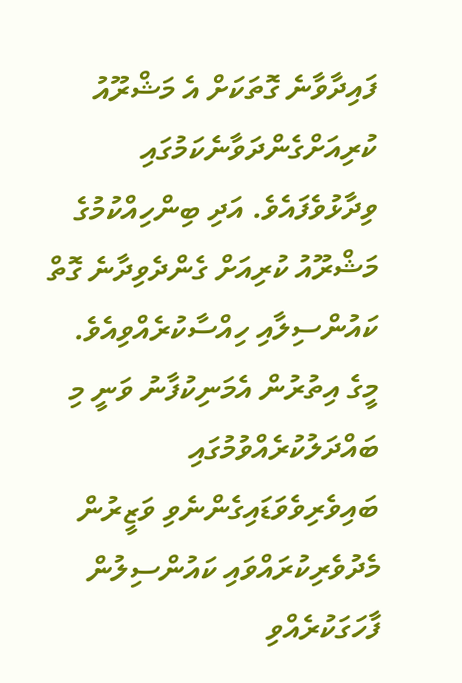ފައިދާވާނެ ގޮތަކަށް އެ މަޝްރޫއު ކުރިއަށްގެންދަވާނެކަމުގައި ވިދާޅުވެފައެވެ. އަދި ބިންހިއްކުމުގެ މަޝްރޫއު ކުރިއަށް ގެންދެވިދާނެ ގޮތް ކައުންސިލާއި ހިއްސާކުރެއްވިއެވެ.
މީގެ އިތުރުން އެމަނިކުފާނު ވަނީ މި ބައްދަލުކުރެއްވުމުގައި ބައިވެރިވެވަޑައިގެންނެވި ވަޒީރުން މެދުވެރިކުރައްވައި ކައުންސިލުން ފާހަގަކުރެއްވި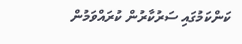ކަންކަމުގައި ސަރުކާރުން ކުރައްވަމުން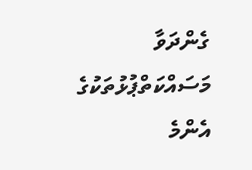ގެންދަވާ މަސައްކަތްޕުޅުތަކުގެ އެންމެ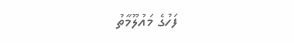ފަހުގެ މައުލޫމާތު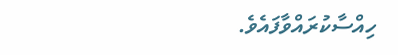ހިއްސާކުރައްވާފައެވެ.